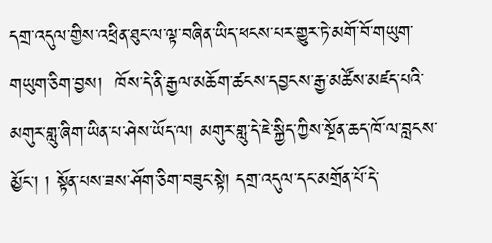དགྲ་འདུལ་གྱིས་འཕྲིན་ཐུང་ལ་ལྟ་བཞིན་ཡིད་ཕངས་པར་གྱུར་ཏེ་མགོ་བོ་གཡུག་གཡུག་ཅིག་བྱས།  ཁོས་དེ་ནི་རྒྱལ་མཆོག་ཚངས་དབྱངས་རྒྱ་མཚོས་མཛད་པའི་མགུར་གླུ་ཞིག་ཡིན་པ་ཤེས་ཡོད་ལ། མགུར་གླུ་དེ་ཇེ་སྐྱིད་ཀྱིས་སྔོན་ཆད་ཁོ་ལ་བླངས་མྱོང་། ། སྟོན་པས་ཟས་ཤོག་ཅིག་བཟུང་སྟེ། དགྲ་འདུལ་དང་མགྲོན་པོ་དེ་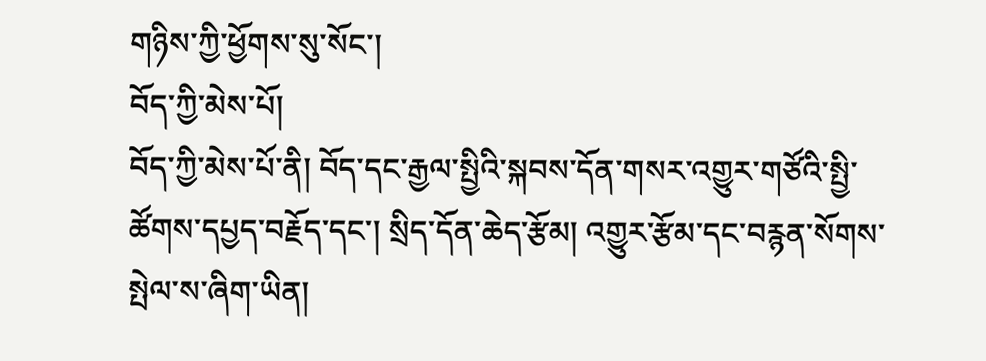གཉིས་ཀྱི་ཕྱོགས་སུ་སོང་།
བོད་ཀྱི་མེས་པོ།
བོད་ཀྱི་མེས་པོ་ནི། བོད་དང་རྒྱལ་སྤྱིའི་སྐབས་དོན་གསར་འགྱུར་གཙོའི་སྤྱི་ཚོགས་དཔྱད་བརྗོད་དང་། སྲིད་དོན་ཆེད་རྩོམ། འགྱུར་རྩོམ་དང་བརྙན་སོགས་སྤེལ་ས་ཞིག་ཡིན།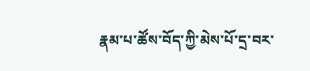རྣམ་པ་ཚོས་བོད་ཀྱི་མེས་པོ་དྲ་བར་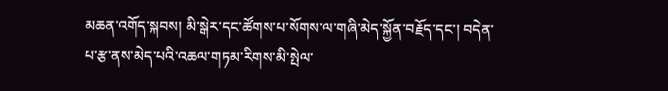མཆན་འགོད་སྐབས། མི་སྒེར་དང་ཚོགས་པ་སོགས་ལ་གཞི་མེད་སྐྱོན་བརྗོད་དང་། བདེན་པ་རྩ་ནས་མེད་པའི་འཆལ་གཏམ་རིགས་མི་སྤེལ་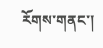རོགས་གནང་།